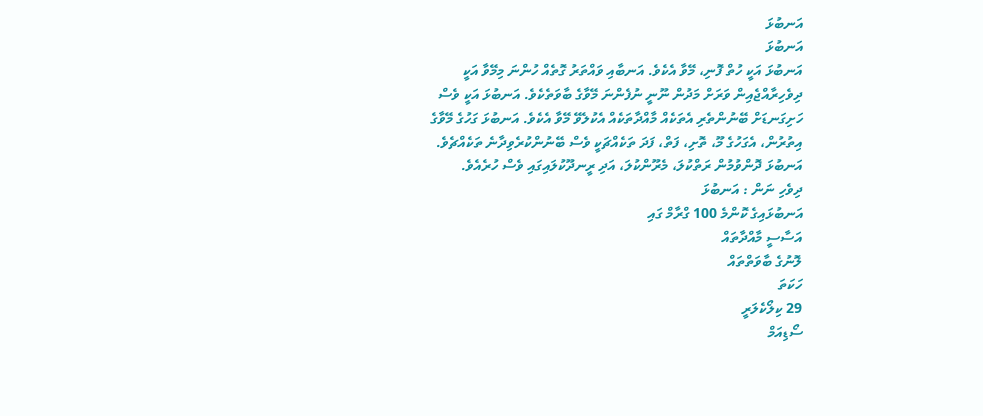އަނބުޅަ
އަނބުޅަ
އަނބުޅަ އަކީ ހުތް ފޮނި، މޭވާ އެކެވެ. އަނބާއި ވައްތަރު ގޮތެއް ހުންނަ މިމޭވާ އަކީ  ދިވެހިރާއްޖެއިން ވަރަށް މަދުން ނޫނީ ނުފެންނަ މޭވާގެ ބާވަތެކެވެ. އަނބުޅަ އަކީ ވެސް ހަށިގަނޑަށް ބޭނުންތެރި އެތަކެއް މާއްދާތަކެއް އެކުލެވޭ މޭވާ އެކެވެ. އަނބުޅަ ގަހުގެ މޭވާގެ އިތުރުން، އެގަހުގެ މޫ، ތޮށި، ފަތް، ފަދަ ތަކެއްޗަކީ ވެސް ބޭނުންކުރެވިދާނެ ތަކެއްޗެވެ. އަނބުޅަ ދޮންވުމުން ރަތްކުލަ، މެރޫންކުލަ، އަދި ރީނދޫކުލައިގައި ވެސް ހުރެއެވެ.
ދިވެހި ނަން : އަނބުޅަ
އަނބުޅައިގެ ކޮންމެ 100 ގްރާމް ގައި
އަސާސީ މާއްދާތައް
ލޮނުގެ ބާވަތްތައް
ހަކަތަ
29 ކިލޯކެލަރީ
ސޯޑިއަމް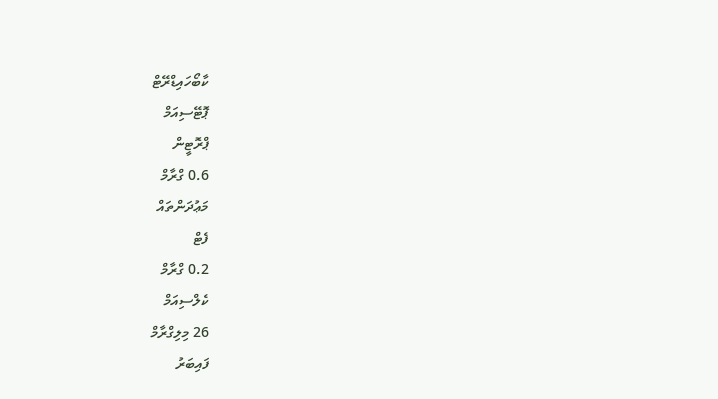ކާބޯހައިޑްރޭޓް
ޕޮޓޭސިއަމް
ޕްރޮޓީން
0.6 ގްރާމް
މަޢުދަންތައް
ފެޓް
0.2 ގްރާމް
ކެލްސިއަމް
26 މިލިގްރާމް
ފައިބަރު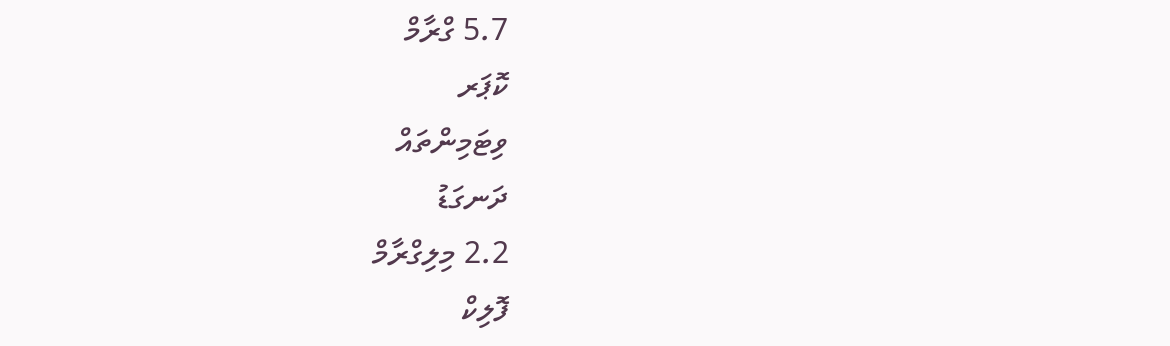5.7 ގްރާމް
ކޮޕަރ
ވިޓަމިންތައް
ދަނގަޑު
2.2 މިލިގްރާމް
ފޮލިކް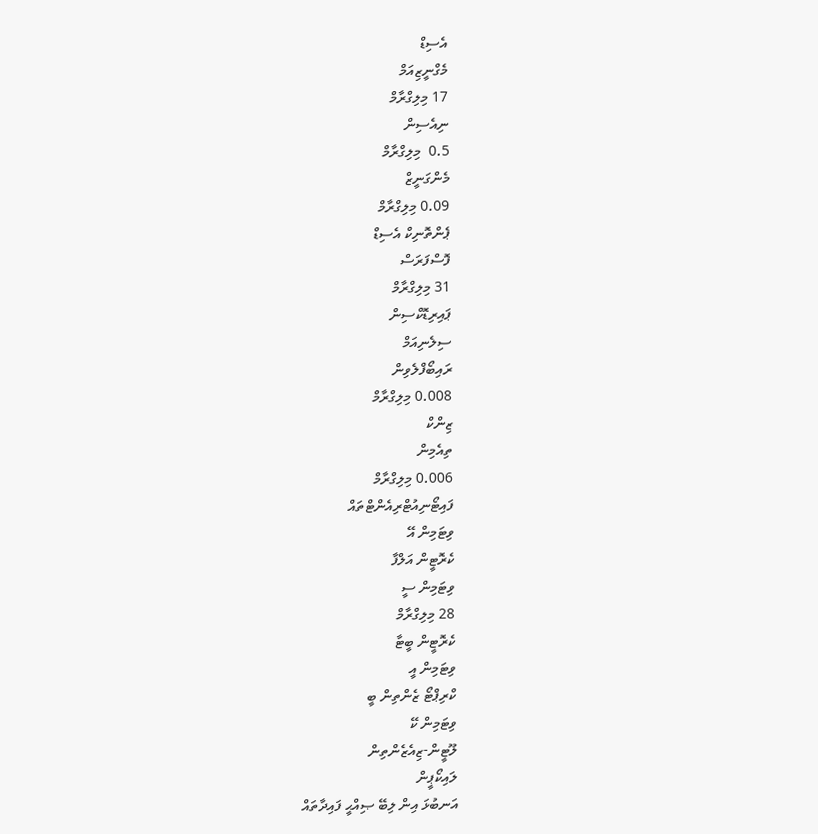އެސިޑް
މެގްނީޒިއަމް
17 މިލިގްރާމް
ނިއެސިން
0.5  މިލިގްރާމް
މެންގަނީޒް
0.09 މިލިގްރާމް
ޕެންތޮނިކް އެސިޑް
ފޮސްފަރަސް
31 މިލިގްރާމް
ޕައިރިޑޮކްސިން
ސިލެނިއަމް
ރައިބޯފްލެވިން
0.008 މިލިގްރާމް
ޒިންކް
ތިއެމިން
0.006 މިލިގްރާމް
ފައިޓޯނިއުޓްރިއެންޓްތައް
ވިޓަމިން އޭ
ކެރޮޓީން އަލްފާ
ވިޓަމިން ސީ
28 މިލިގްރާމް
ކެރޮޓީން ބީޓާ
ވިޓަމިން އީ
ކްރިޕްޓޯ ޒެންތިން ބީ
ވިޓަމިން ކޭ
ލޫޓީން-ޒިއެޒެންތިން
ލައިކޯޕީން
އަނބުޅަ އިން ލިބޭ ޞިއްޙީ ފައިދާތައް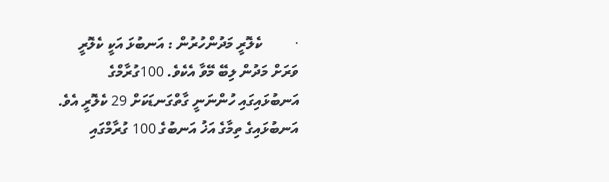·         ކެލޮރީ މަދުންހުރުން : އަނބުޅަ އަކީ ކެލޮރީ ވަރަށް މަދުން ލިބޭ މޭވާ އެކެވެ. 100ގުރާމްގެ އަނބުޅައިގައި ހުންނަނީ ގާތްގަނޑަކަށް 29 ކެލޮރީ އެވެ. އަނބުޅައިގެ ތިމާގެ އަޚު އަނބުގެ 100 ގުރާމްގައި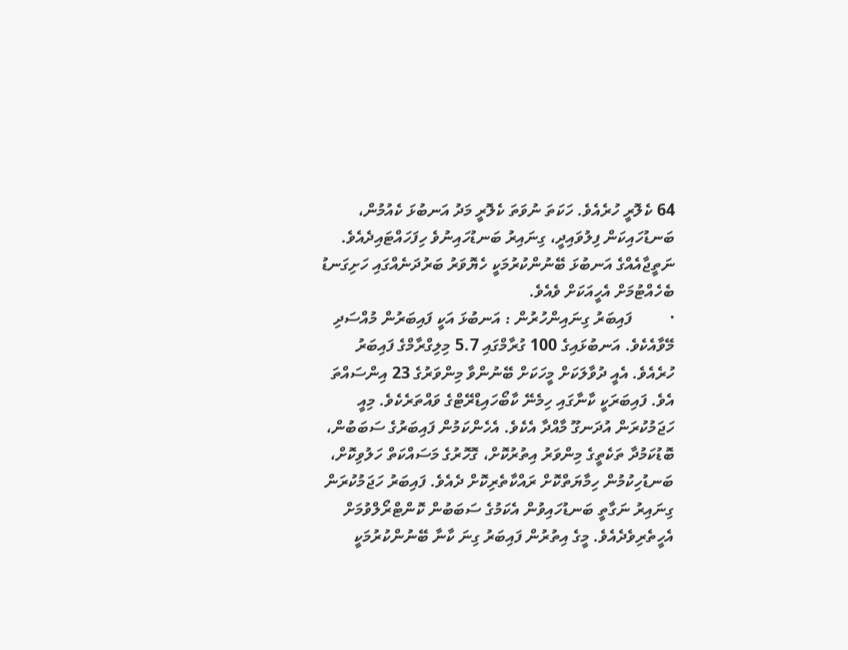64 ކެލޮރީ ހުރެއެވެ. ހަކަތަ ނުވަތަ ކެލޮރީ މަދު އަނބުޅަ ކެއުމުން، ބަނޑުހައިކަން ފިލުވައިދީ، ގިނައިރު ބަނޑުހައިނުވެ ހިފަހައްޓައިދެއެވެ. ނަތީޖާއެއްގެ އަނބުޅަ ބޭނުންކުރުމަކީ ހެޔޮވަރު ބަރުދަނެއްގައި ހަށިގަނޑު ބެހެއްޓުމަށް އެހީއަކަށް ވެއެވެ.
·         ފައިބަރު ގިނައިންހުރުން : އަނބުޅަ އަކީ ފައިބަރުން މުއްސަދި މޭވާއެކެވެ. އަނބުޅައިގެ 100 ގުރާމްގައި 5.7 މިލިގްރާމްގެ ފައިބަރު ހުރެއެވެ. އެއީ ދުވާލަކަށް މީހަކަށް ބޭނުންވާ މިންވަރުގެ 23 އިންސައްތަ އެވެ. ފައިބަރަކީ ކާނާގައި ހިމެނޭ ކާބޯހައިޑްރޭޓްގެ ވައްތަރެކެވެ. މިއީ ހަޖަމުކުރަން އުދަނގޫ މާއްދާ އެކެވެ. އެހެންކަމުން ފައިބަރުގެ ސަބަބުން، ބޮޑުކަމުދާ ތަކެތީގެ މިންވަރު އިތުރުކޮށް، ގޮހޮރުގެ މަސައްކަތް ހަލުވިކޮށް، ބަނޑުހިކުމުން ހިމާޔަތްކޮށް ރައްކާތެރިކޮށް ދެއެވެ. ފައިބަރު ހަޖަމުކުރަން ގިނައިރު ނަގާތީ ބަނޑުހައިވުން އެކަމުގެ ސަބަބުން ކޮންޓްރޯލްވުމަށް އެހީތެރިވެދެއެވެ. މީގެ އިތުރުން ފައިބަރު ގިނަ ކާނާ ބޭނުންކުރުމަކީ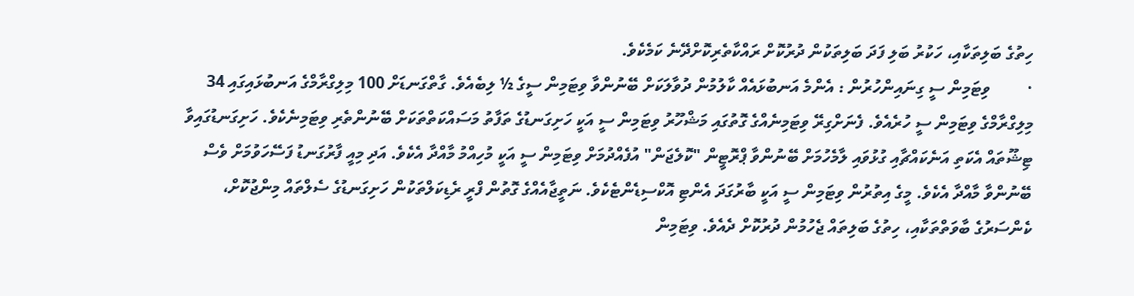ހިތުގެ ބަލިތަކާއި، ހަކުރު ބަލި ފަދަ ބަލިތަކުން ދުރުކޮށް ރައްކާތެރިކޮށްދޭނެ ކަމެކެވެ.
·         ވިޓަމިން ސީ ގިނައިންހުރުން : އެންމެ އަނބުޅައެއް ކާލުމުން ދުވާލަކަށް ބޭނުންވާ ވިޓަމިން ސީގެ ½ ލިބެއެވެ. ގާތްގަނޑަށް 100 މިލިގްރާމްގެ އަނބުޅައިގައި 34 މިލިގްރާމްގެ ވިޓަމިން ސީ ހުރެއެވެ. ފެނަށްގިރޭ ވިޓަމިނެއްގެ ގޮތުގައި މަޝްހޫރު ވިޓަމިން ސީ އަކީ ހަށިގަނޑުގެ ތަފާތު މަސައްކަތްތަކަށް ބޭނުންތެރި ވިޓަމިނެކެވެ. ހަށިގަނޑުގައިވާ ޓިޝޫތައް އެކަތި އަނެކައްޗާއި ގުޅުވައި ލާމެހުމަށް ބޭނުންވާ ޕްރޮޓީން "ކޮލެޖަން" އުފެއްދުމަށް ވިޓަމިން ސީ އަކީ މުހިއްމު މާއްދާ އެކެވެ. އަދި މިއީ ފާރުގަނޑު ފަސޭހަވުމަށް ވެސް ބޭނުންވާ މާއްދާ އެކެވެ. މީގެ އިތުރުން ވިޓަމިން ސީ އަކީ ބާރުގަދަ އެންޓި އޮކްސިޑެންޓެކެވެ. ނަތީޖާއެއްގެ ގޮތުން ފްރީ ރެޑިކަލްތަކުން ހަށިގަނޑުގެ ސެލްތައް މިންޖުކޮށް، ކެންސަރުގެ ބާވަތްތަކާއި، ހިތުގެ ބަލިތައް ޖެހުމުން ދުރުކޮށް ދެއެވެ. ވިޓަމިން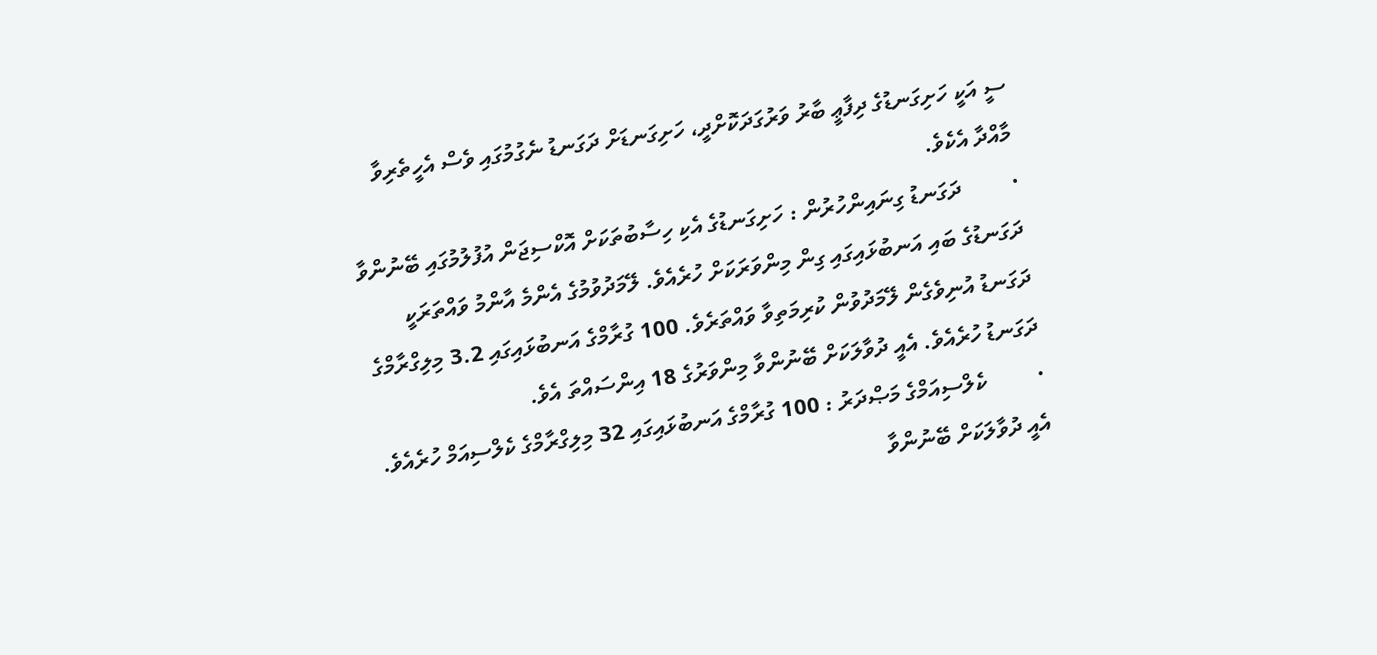ސީ އަކީ ހަށިގަނޑުގެ ދިފާޢީ ބާރު ވަރުގަދަކޮށްދީ، ހަށިގަނޑަށް ދަގަނޑު ނެގުމުގައި ވެސް އެހީތެރިވާ މާއްދާ އެކެވެ.
·         ދަގަނޑު ގިނައިންހުރުން : ހަށިގަނޑުގެ އެކި ހިސާބުތަކަށް އޮކްސިޖަން އުފުލުމުގައި ބޭނުންވާ ދަގަނޑުގެ ބައި އަނބުޅައިގައި ގިން މިންވަރަކަށް ހުރެއެވެ. ލޭމަދުވުމުގެ އެންމެ އާންމު ވައްތަރަކީ ދަގަނޑު އުނިވެގެން ލޭމަދުވުން ކުރިމަތިވާ ވައްތަރެވެ. 100 ގުރާމްގެ އަނބުޅައިގައި 3.2 މިލިގްރާމްގެ ދަގަނޑު ހުރެއެވެ. އެއީ ދުވާލަކަށް ބޭނުންވާ މިންވަރުގެ 18 އިންސައްތަ އެވެ.
·         ކެލްސިއަމްގެ މަޞްދަރު : 100 ގުރާމްގެ އަނބުޅައިގައި 32 މިލިގްރާމްގެ ކެލްސިއަމް ހުރެއެވެ. އެއީ ދުވާލަކަށް ބޭނުންވާ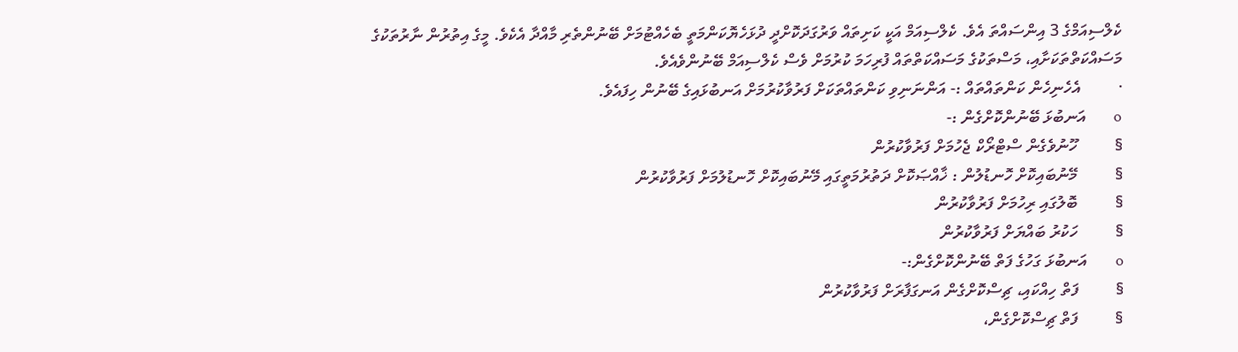ކެލްސިއަމްގެ 3 އިންސައްތަ އެވެ. ކެލްސިއަމް އަކީ ކަށިތައް ވަރުގަދަކޮށްދީ ދުޅަހެޔޮކަންމަތީ ބެހެއްޓުމަށް ބޭނުންތެރި މާއްދާ އެކެވެ. މީގެ އިތުރުން ނާރުތަކުގެ މަސައްކަތްތަކަށާއި، މަސްތަކުގެ މަސައްކަތްތައް ފުރިހަމަ ކުރުމަށް ވެސް ކެލްސިއަމް ބޭނުންވެއެވެ.
·         އެހެނިހެން ކަންތައްތައް :- އަންނަނިވި ކަންތައްތަކަށް ފަރުވާކުރުމަށް އަނބުޅައިގެ ބޭނުން ހިފައެވެ.
o       އަނބުޅަ ބޭނުންކޮށްގެން :-
§         ހޫނުވެގެން ސްޓްރޯކް ޖެހުމަށް ފަރުވާކުރުން
§         މޭނުބައިކޮށް ހޮނޑުލުން : ޚާއްޞަކޮށް ދަތުރުމަތީގައި މޭނުބައިކޮށް ހޮނޑުލުމަށް ފަރުވާކުރުން
§         ބޮލުގައި ރިހުމަށް ފަރުވާކުރުން
§         ހަކުރު ބައްޔަށް ފަރުވާކުރުން
o       އަނބުޅަ ގަހުގެ ފަތް ބޭނުންކޮށްގެން:-
§         ފަތް ހިއްކައި، ޗިސްކޮށްގެން އަނގަފާރަށް ފަރުވާކުރުން
§         ފަތް ޗިސްކޮށްގެން،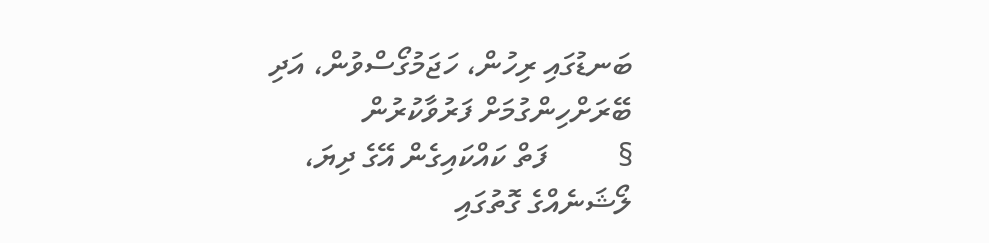ބަނޑުގައި ރިހުން، ހަޖަމުގޯސްވުން، އަދި ބޭރަށްހިންގުމަށް ފަރުވާކުރުން
§         ފަތް ކައްކައިގެން އޭގެ ދިޔަ، ލޯޝަނެއްގެ ގޮތުގައި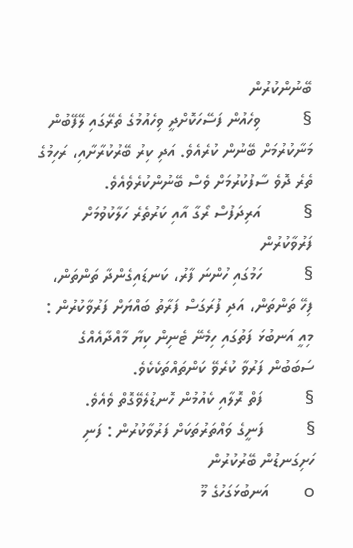ބޭނުންކުރުން
§         ވިހެއުން ފަސޭހަކޮށްދީ ވިހެއުމުގެ ތެރޭގައި ލޭފޭބުން މަނާކުރުމަށް ބޭނުން ކުރެއެވެ. އަދި ކިރު ބޭރުކުރާށާއި، ރަހިމުގެ ތެރެ ދޮވެ ސާފުކުރުމަށް ވެސް ބޭނުންކުރެވެއެވެ.
§         އަރިދަފުސް ރޯގާ އާއި ކަރުތެރެ ހަލާކުވުމަށް ފަރުވާކުރުން
§         ހަމުގައި ހުންނަ ފާރު، ކަނޑައިގެންދާ ތަންތަން، ފިހޭ ތަންތަން، އަދި ފުރަގަސް ފަރާތު ބައްޔަށް ފަރުވާކުރުން : މިއީ އަނބުޅަ ފަތުގައި ހިމެނޭ ޓެނިން ކިޔާ މާއްދާއެއްގެ ސަބަބުން ފަރުވާ ކުރެވޭ ކަންތައްތަކެކެވެ.
§         ފަތް ރޮލާއި ކެއުމުން ހޮނޑުލެވޭގޮތް ވެއެވެ.
§         ފަނީގެ ވައްތަރުތަކަށް ފަރުވާކުރުން : ފަނި ހަށިގަނޑުން ބޭރުކުރުން
o       އަނބުޅަގަހުގެ މޫ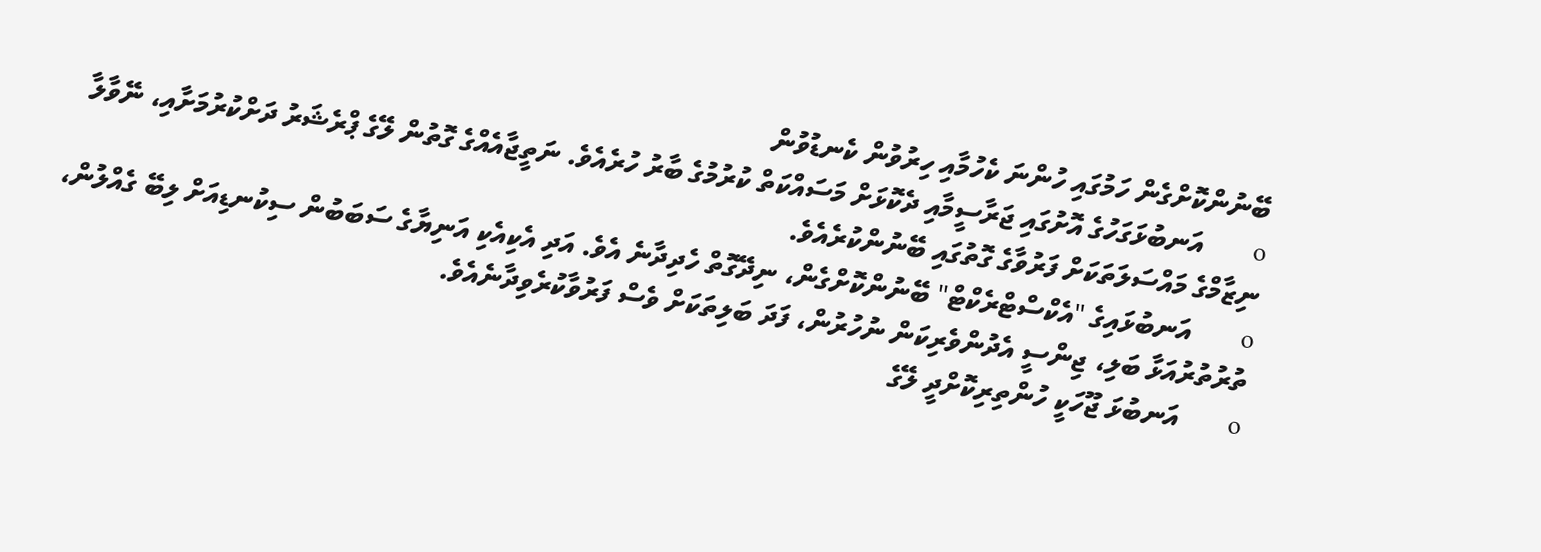ބޭނުންކޮށްގެން ހަމުގައި ހުންނަ ކެހުމާއި ހިރުވުން ކެނޑުވުން
o       އަނބުޅަގަހުގެ އޮށުގައި ޖަރާސީމާއި ދެކޮޅަށް މަސައްކަތް ކުރުމުގެ ބާރު ހުރެއެވެ. ނަތީޖާއެއްގެ ގޮތުން ލޭގެ ޕްރެޝަރު ދަށްކުރުމަށާއި، ނޭވާލާ ނިޒާމްގެ މައްސަލަތަކަށް ފަރުވާގެ ގޮތުގައި ބޭނުންކުރެއެވެ.
o       އަނބުޅައިގެ "އެކްސްޓްރެކްޓް" ބޭނުންކޮށްގެން، ނިދޭގޮތް ހެދިދާނެ އެވެ. އަދި އެކިއެކި އަނިޔާގެ ސަބަބުން ސިކުނޑިއަށް ލިބޭ ގެއްލުން، ތުރުތުރުއަޅާ ބަލި، ޖިންސީ އެދުންވެރިކަން ނުހުރުން، ފަދަ ބަލިތަކަށް ވެސް ފަރުވާކުރެވިދާނެއެވެ.
o       އަނބުޅަ ޖޫހަކީ ހުންތިރިކޮށްދީ ލޭގެ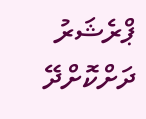ޕްރެޝަރު ދަށްކޮށްދޭ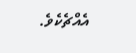އެއްޗެކެވެ.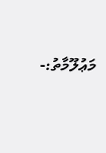މަޢުލޫމާތު:-